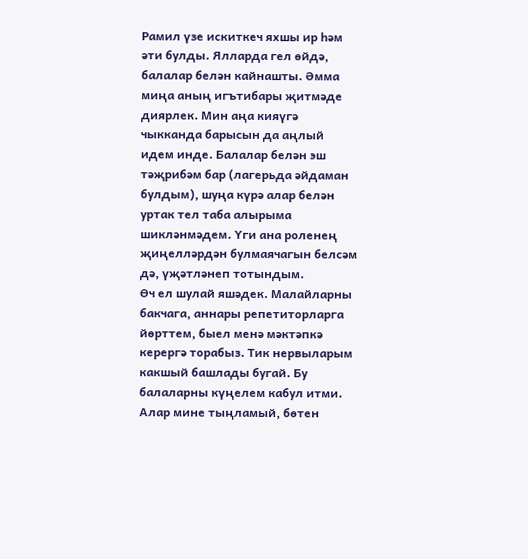Рамил үзе искиткеч яхшы ир һәм әти булды. Ялларда гел өйдә, балалар белән кайнашты. Әмма миңа аның игътибары җитмәде диярлек. Мин аңа кияүгә чыкканда барысын да аңлый идем инде. Балалар белән эш тәҗрибәм бар (лагерьда әйдаман булдым), шуңа күрә алар белән уртак тел таба алырыма шикләнмәдем. Үги ана роленең җиңелләрдән булмаячагын белсәм дә, үҗәтләнеп тотындым.
Өч ел шулай яшәдек. Малайларны бакчага, аннары репетиторларга йөрттем, быел менә мәктәпкә керергә торабыз. Тик нервыларым какшый башлады бугай. Бу балаларны күңелем кабул итми. Алар мине тыңламый, бөтен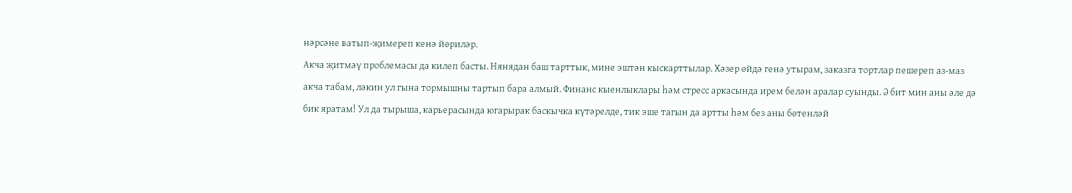нәрсәне ватып-җимереп кенә йөриләр.
Акча җитмәү проблемасы да килеп басты. Нянядан баш тарттык, мине эштән кыскарттылар. Хәзер өйдә генә утырам, заказга тортлар пешереп аз-маз акча табам, ләкин ул гына тормышны тартып бара алмый. Финанс кыенлыклары һәм стресс аркасында ирем белән аралар суынды. Ә бит мин аны әле дә бик яратам! Ул да тырыша, карьерасында югарырак баскычка күтәрелде, тик эше тагын да артты һәм без аны бөтенләй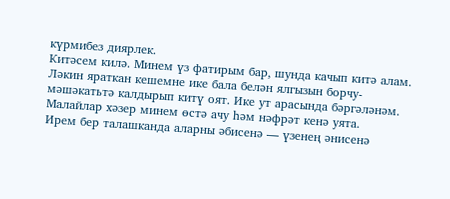күрмибез диярлек.
Китәсем килә. Минем үз фатирым бар, шунда качып китә алам. Ләкин яраткан кешемне ике бала белән ялгызын борчу-мәшәкатьтә калдырып китү оят. Ике ут арасында бәргәләнәм. Малайлар хәзер минем өстә ачу һәм нәфрәт кенә уята.
Ирем бер талашканда аларны әбисенә — үзенең әнисенә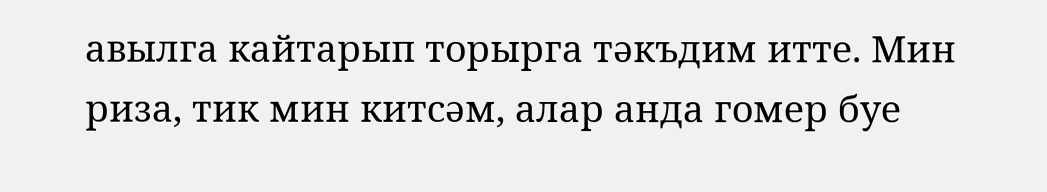авылга кайтарып торырга тәкъдим итте. Мин риза, тик мин китсәм, алар анда гомер буе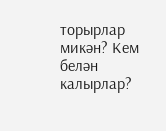торырлар микән? Кем белән калырлар?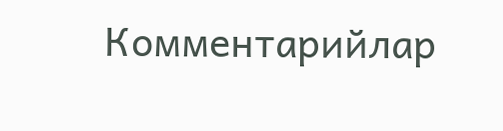Комментарийлар